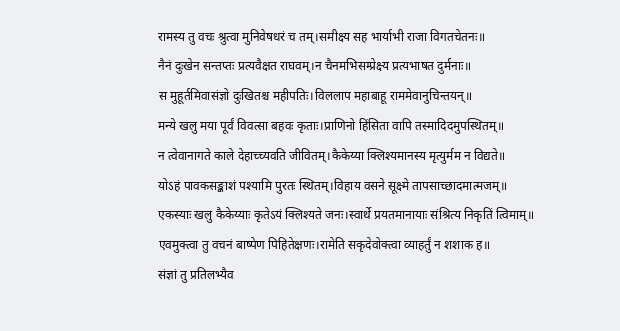रामस्य तु वचः श्रुत्वा मुनिवेषधरं च तम्।समीक्ष्य सह भार्याभी राजा विगतचेतनः॥
नैनं दुःखेन सन्तप्तः प्रत्यवैक्षत राघवम्।न चैनमभिसम्प्रेक्ष्य प्रत्यभाषत दुर्मनाः॥
स मुहूर्तमिवासंज्ञो दुःखितश्च महीपतिः।विललाप महाबाहू राममेवानुचिन्तयन्॥
मन्ये खलु मया पूर्वं विवत्सा बहवः कृताः।प्राणिनो हिंसिता वापि तस्मादिदमुपस्थितम्॥
न त्वेवानागते काले देहाच्च्यवति जीवितम्।कैकेय्या क्लिश्यमानस्य मृत्युर्मम न विद्यते॥
योऽहं पावकसङ्काशं पश्यामि पुरतः स्थितम्।विहाय वसने सूक्ष्मे तापसाच्छादमात्मजम्॥
एकस्याः खलु कैकेय्याः कृतेऽयं क्लिश्यते जनः।स्वार्थे प्रयतमानायाः संश्रित्य निकृतिं त्विमाम्॥
एवमुक्त्वा तु वचनं बाष्पेण पिहितेक्षणः।रामेति सकृदेवोक्त्वा व्याहर्तुं न शशाक ह॥
संज्ञां तु प्रतिलभ्यैव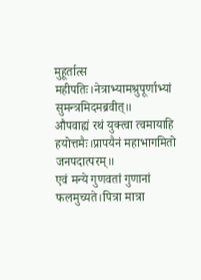मुहूर्तात्स महीपतिः।नेत्राभ्यामश्रुपूर्णाभ्यां सुमन्त्रमिदमब्रवीत्॥
औपवाह्यं रथं युक्त्वा त्वमायाहि हयोत्तमैः।प्रापयैनं महाभागमितो जनपदात्परम्॥
एवं मन्ये गुणवतां गुणानां फलमुच्यते।पित्रा मात्रा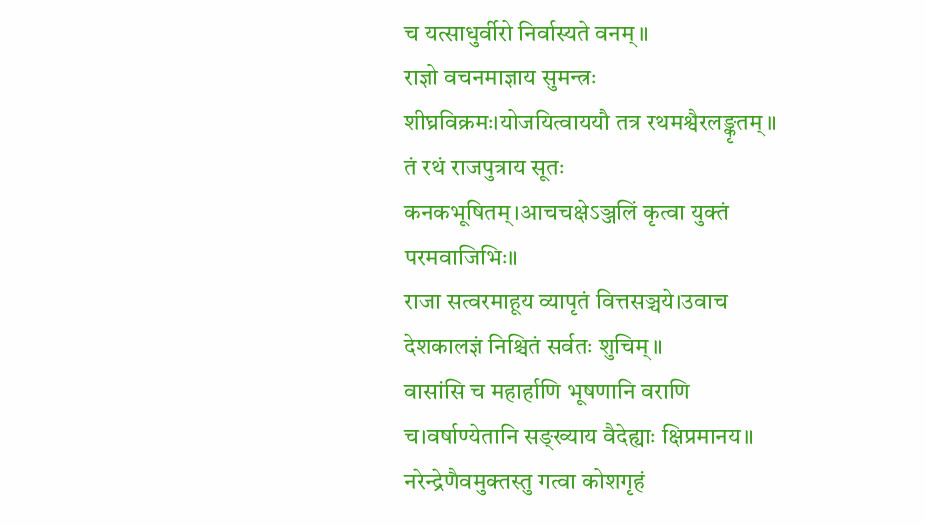च यत्साधुर्वीरो निर्वास्यते वनम्॥
राज्ञो वचनमाज्ञाय सुमन्त्रः शीघ्रविक्रमः।योजयित्वाययौ तत्र रथमश्वैरलङ्कृतम्॥
तं रथं राजपुत्राय सूतः कनकभूषितम्।आचचक्षेऽञ्जलिं कृत्वा युक्तं परमवाजिभिः॥
राजा सत्वरमाहूय व्यापृतं वित्तसञ्चये।उवाच देशकालज्ञं निश्चितं सर्वतः शुचिम्॥
वासांसि च महार्हाणि भूषणानि वराणि च।वर्षाण्येतानि सङ्ख्याय वैदेह्याः क्षिप्रमानय॥
नरेन्द्रेणैवमुक्तस्तु गत्वा कोशगृहं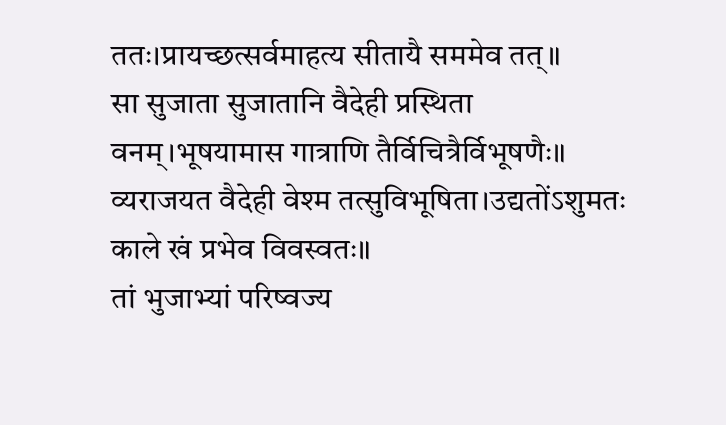ततः।प्रायच्छत्सर्वमाहत्य सीतायै सममेव तत्॥
सा सुजाता सुजातानि वैदेही प्रस्थिता वनम्।भूषयामास गात्राणि तैर्विचित्रैर्विभूषणैः॥
व्यराजयत वैदेही वेश्म तत्सुविभूषिता।उद्यतोंऽशुमतः काले खं प्रभेव विवस्वतः॥
तां भुजाभ्यां परिष्वज्य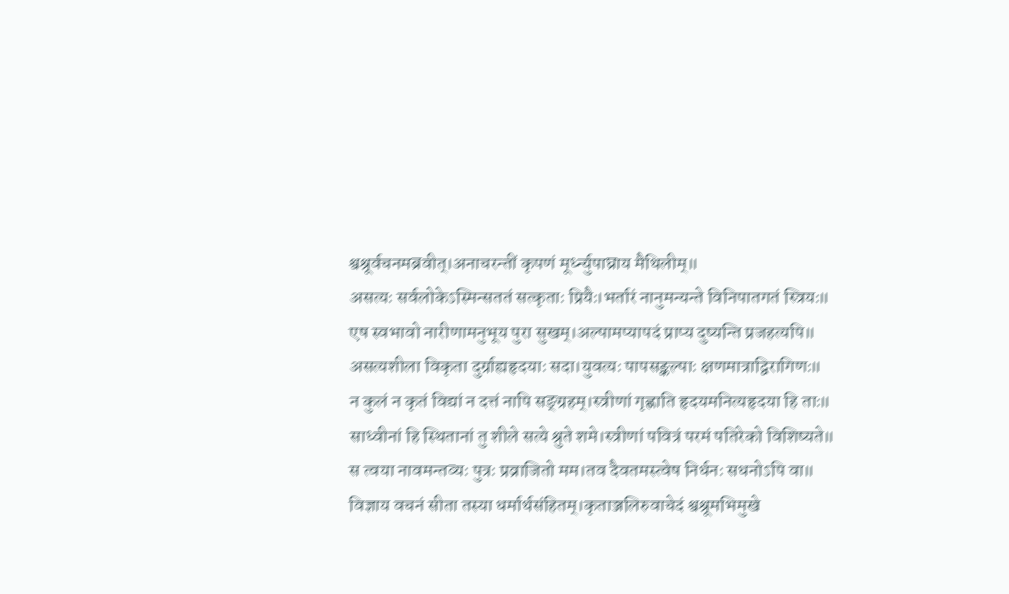श्वश्रूर्वचनमब्रवीत्।अनाचरन्तीं कृपणं मूर्ध्न्युपाघ्राय मैथिलीम्॥
असत्यः सर्वलोकेऽस्मिन्सततं सत्कृताः प्रियैः।भर्तारं नानुमन्यन्ते विनिपातगतं स्त्रियः॥
एष स्वभावो नारीणामनुभूय पुरा सुखम्।अल्पामप्यापदं प्राप्य दुष्यन्ति प्रजहत्यपि॥
असत्यशीला विकृता दुर्ग्राह्यहृदयाः सदा।युवत्यः पापसङ्कल्पाः क्षणमात्राद्विरागिणः॥
न कुलं न कृतं विद्यां न दत्तं नापि सङ्ग्रहम्।स्त्रीणां गृह्णाति हृदयमनित्यहृदया हि ताः॥
साध्वीनां हि स्थितानां तु शीले सत्ये श्रुते शमे।स्त्रीणां पवित्रं परमं पतिरेको विशिष्यते॥
स त्वया नावमन्तव्यः पुत्रः प्रव्राजितो मम।तव दैवतमस्त्वेष निर्धनः सधनोऽपि वा॥
विज्ञाय वचनं सीता तस्या धर्मार्थसंहितम्।कृताञ्जलिरुवाचेदं श्वश्रूमभिमुखे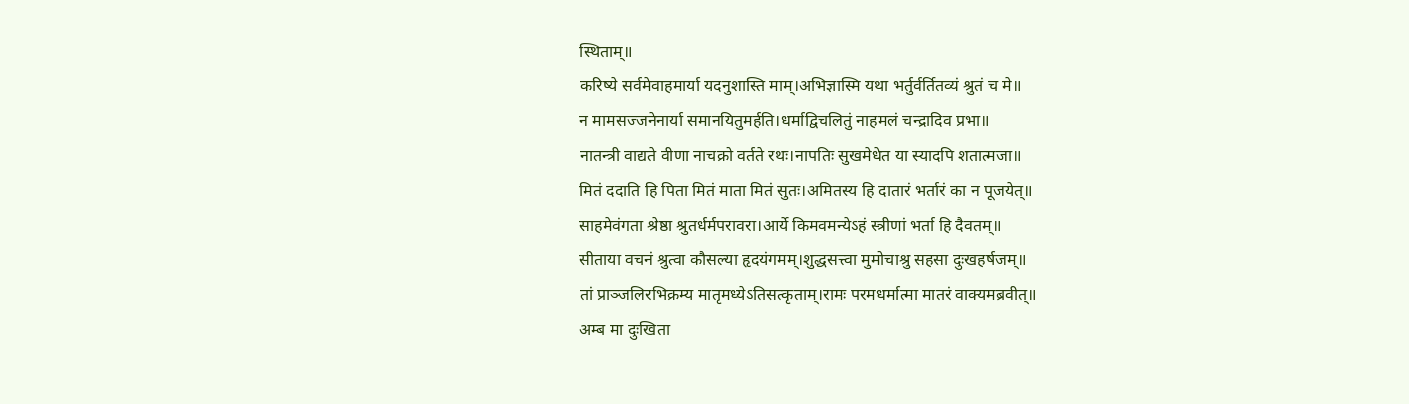स्थिताम्॥
करिष्ये सर्वमेवाहमार्या यदनुशास्ति माम्।अभिज्ञास्मि यथा भर्तुर्वर्तितव्यं श्रुतं च मे॥
न मामसज्जनेनार्या समानयितुमर्हति।धर्माद्विचलितुं नाहमलं चन्द्रादिव प्रभा॥
नातन्त्री वाद्यते वीणा नाचक्रो वर्तते रथः।नापतिः सुखमेधेत या स्यादपि शतात्मजा॥
मितं ददाति हि पिता मितं माता मितं सुतः।अमितस्य हि दातारं भर्तारं का न पूजयेत्॥
साहमेवंगता श्रेष्ठा श्रुतर्धर्मपरावरा।आर्ये किमवमन्येऽहं स्त्रीणां भर्ता हि दैवतम्॥
सीताया वचनं श्रुत्वा कौसल्या हृदयंगमम्।शुद्धसत्त्वा मुमोचाश्रु सहसा दुःखहर्षजम्॥
तां प्राञ्जलिरभिक्रम्य मातृमध्येऽतिसत्कृताम्।रामः परमधर्मात्मा मातरं वाक्यमब्रवीत्॥
अम्ब मा दुःखिता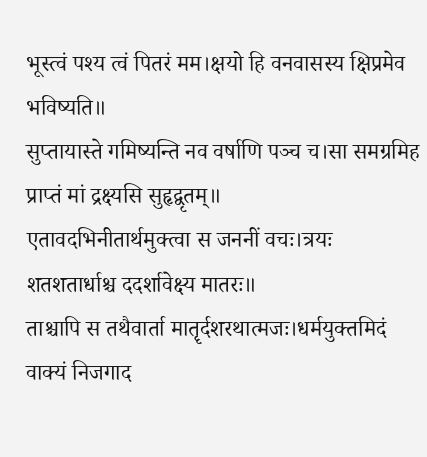भूस्त्वं पश्य त्वं पितरं मम।क्षयो हि वनवासस्य क्षिप्रमेव भविष्यति॥
सुप्तायास्ते गमिष्यन्ति नव वर्षाणि पञ्च च।सा समग्रमिह प्राप्तं मां द्रक्ष्यसि सुहृद्वृतम्॥
एतावदभिनीतार्थमुक्त्वा स जननीं वचः।त्रयः शतशतार्धाश्च ददर्शावेक्ष्य मातरः॥
ताश्चापि स तथैवार्ता मातॄर्दशरथात्मजः।धर्मयुक्तमिदं वाक्यं निजगाद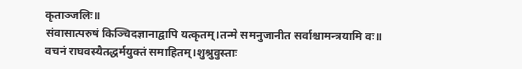कृताञ्जलिः॥
संवासात्परुषं किञ्चिदज्ञानाद्वापि यत्कृतम्।तन्मे समनुजानीत सर्वाश्चामन्त्रयामि वः॥
वचनं राघवस्यैतद्धर्मयुक्तं समाहितम्।शुश्रुवुस्ताः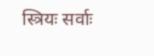स्त्रियः सर्वाः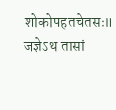शोकोपहतचेतसः॥
जज्ञेऽथ तासां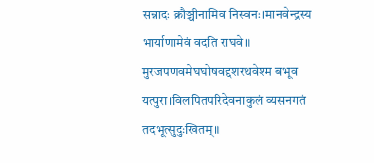सन्नादः क्रौञ्चीनामिव निस्वनः।मानवेन्द्रस्य भार्याणामेवं वदति राघवे॥
मुरजपणवमेघघोषवद्दशरथवेश्म बभूव यत्पुरा।विलपितपरिदेवनाकुलं व्यसनगतं तदभूत्सुदुःखितम्॥